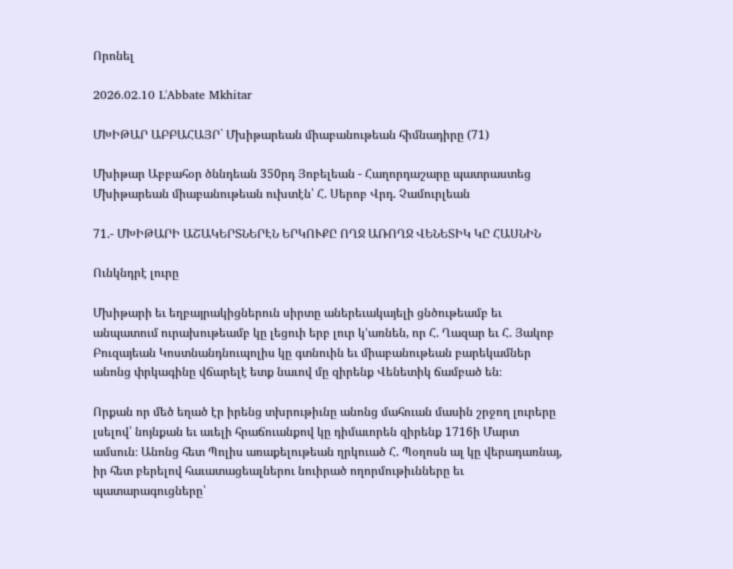Որոնել

2026.02.10 L'Abbate Mkhitar

ՄԽԻԹԱՐ ԱԲԲԱՀԱՅՐ` Մխիթարեան միաբանութեան հիմնադիրը (71)

Մխիթար Աբբահօր ծննդեան 350րդ Յոբելեան - Հաղորդաշարը պատրաստեց Մխիթարեան միաբանութեան ուխտէն՝ Հ. Սերոբ Վրդ. Չամուրլեան

71.- ՄԽԻԹԱՐԻ ԱՇԱԿԵՐՏՆԵՐԷՆ ԵՐԿՈՒՔԸ ՈՂՋ ԱՌՈՂՋ ՎԵՆԵՏԻԿ ԿԸ ՀԱՍՆԻՆ

Ունկնդրէ լուրը

Մխիթարի եւ եղբայրակիցներուն սիրտը աներեւակայելի ցնծութեամբ եւ անպատում ուրախութեամբ կը լեցուի երբ լուր կ՚առնեն, որ Հ. Ղազար եւ Հ. Յակոբ Բուզայեան Կոստնանդնուպոլիս կը գտնուին եւ միաբանութեան բարեկամներ անոնց փրկագինը վճարելէ ետք նաւով մը զիրենք Վենետիկ ճամբած են։

Որքան որ մեծ եղած էր իրենց տխրութիւնը անոնց մահուան մասին շրջող լուրերը լսելով՝ նոյնքան եւ աւելի հրաճուանքով կը դիմաւորեն զիրենք 1716ի Մարտ ամսուն։ Անոնց հետ Պոլիս առաքելութեան ղրկուած Հ. Պօղոսն ալ կը վերադառնայ, իր հետ բերելով հաւատացեալներու նուիրած ողորմութիւնները եւ պատարագուցները՝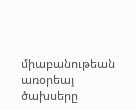միաբանութեան առօրեայ ծախսերը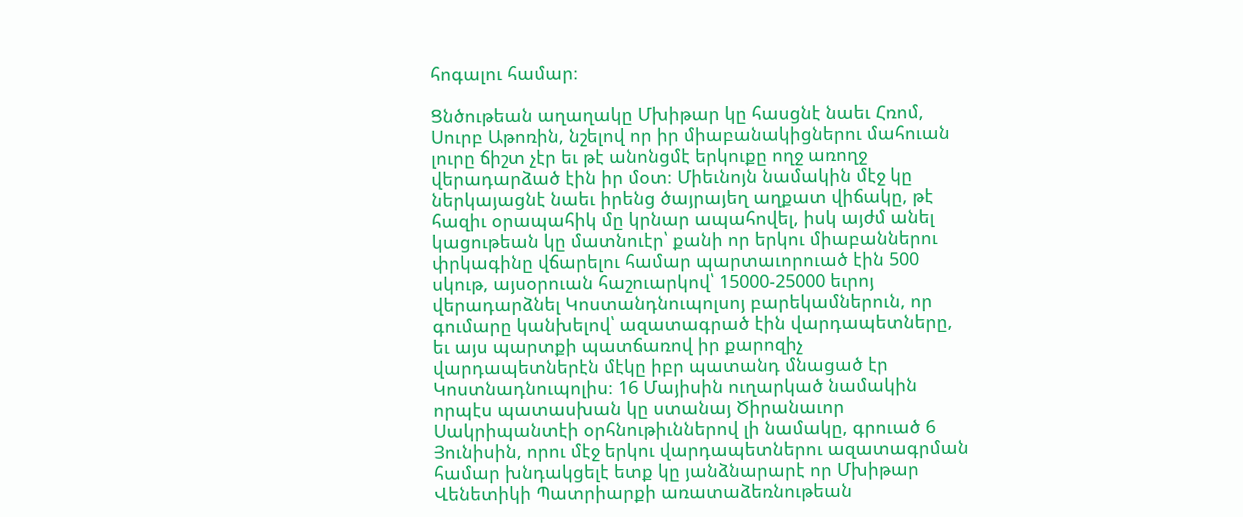հոգալու համար։

Ցնծութեան աղաղակը Մխիթար կը հասցնէ նաեւ Հռոմ, Սուրբ Աթոռին, նշելով որ իր միաբանակիցներու մահուան լուրը ճիշտ չէր եւ թէ անոնցմէ երկուքը ողջ առողջ վերադարձած էին իր մօտ։ Միեւնոյն նամակին մէջ կը ներկայացնէ նաեւ իրենց ծայրայեղ աղքատ վիճակը, թէ հազիւ օրապահիկ մը կրնար ապահովել, իսկ այժմ անել կացութեան կը մատնուէր՝ քանի որ երկու միաբաններու փրկագինը վճարելու համար պարտաւորուած էին 500 սկութ, այսօրուան հաշուարկով՝ 15000-25000 եւրոյ վերադարձնել Կոստանդնուպոլսոյ բարեկամներուն, որ գումարը կանխելով՝ ազատագրած էին վարդապետները, եւ այս պարտքի պատճառով իր քարոզիչ վարդապետներէն մէկը իբր պատանդ մնացած էր Կոստնադնուպոլիս։ 16 Մայիսին ուղարկած նամակին որպէս պատասխան կը ստանայ Ծիրանաւոր Սակրիպանտէի օրհնութիւններով լի նամակը, գրուած 6 Յունիսին, որու մէջ երկու վարդապետներու ազատագրման համար խնդակցելէ ետք կը յանձնարարէ որ Մխիթար Վենետիկի Պատրիարքի առատաձեռնութեան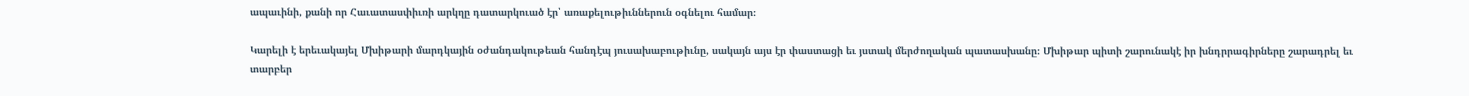ապաւինի, քանի որ Հաւատասփիւռի արկղը դատարկուած էր՝ առաքելութիւններուն օգնելու համար։

Կարելի է երեւակայել Մխիթարի մարդկային օժանդակութեան հանդէպ յուսախաբութիւնը, սակայն այս էր փաստացի եւ յստակ մերժողական պատասխանը։ Մխիթար պիտի շարունակէ իր խնդրրագիրները շարադրել եւ տարբեր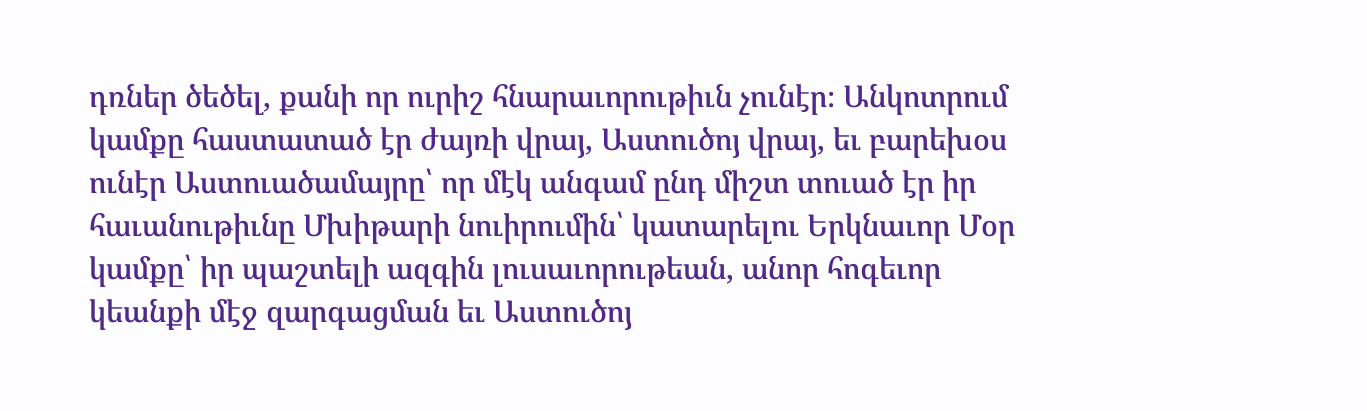դռներ ծեծել, քանի որ ուրիշ հնարաւորութիւն չունէր։ Անկոտրում կամքը հաստատած էր ժայռի վրայ, Աստուծոյ վրայ, եւ բարեխօս ունէր Աստուածամայրը՝ որ մէկ անգամ ընդ միշտ տուած էր իր հաւանութիւնը Մխիթարի նուիրումին՝ կատարելու Երկնաւոր Մօր կամքը՝ իր պաշտելի ազգին լուսաւորութեան, անոր հոգեւոր կեանքի մէջ զարգացման եւ Աստուծոյ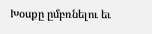Խօսքը ըմբռնելու եւ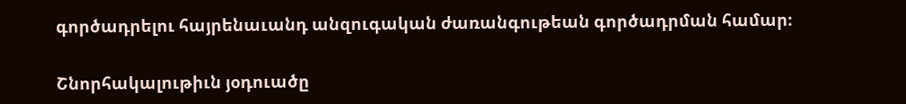գործադրելու հայրենաւանդ անզուգական ժառանգութեան գործադրման համար։

Շնորհակալութիւն յօդուածը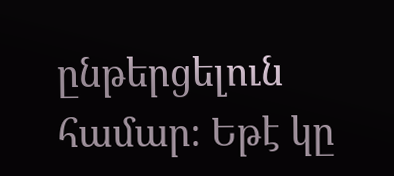ընթերցելուն համար։ Եթէ կը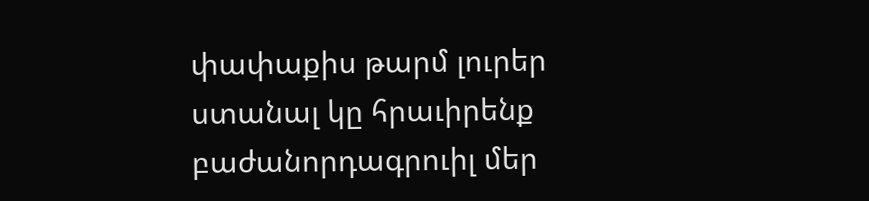փափաքիս թարմ լուրեր ստանալ կը հրաւիրենք բաժանորդագրուիլ մեր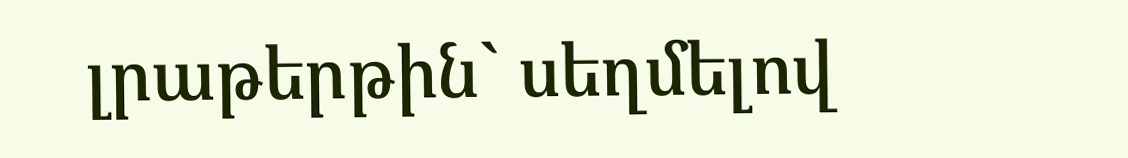լրաթերթին` սեղմելով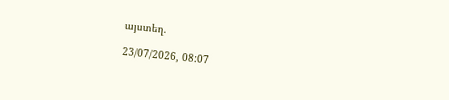այստեղ.

23/07/2026, 08:07